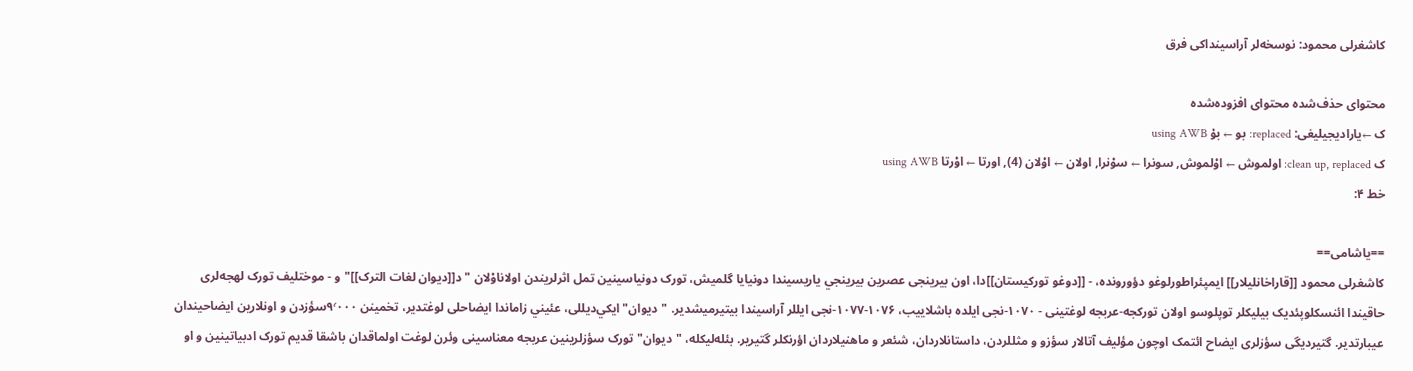کاشغرلی محمود: نوسخه‌لر آراسینداکی فرق

محتوای حذف‌شده محتوای افزوده‌شده
ک ←ياراديجيليغی: replaced: بو ← بۇ using AWB
ک clean up, replaced: اولموش ← اوْلموش, سونرا ← سوْنرا, اولان ← اوْلان (4), اورتا ← اوْرتا using AWB
خط ۴:

==یاشامی==
کاشغرلی محمود [[قاراخانلیلار]] ايمپئراطورلوغو دؤورونده، - [[دوغو تورکیستان]]دا، اون بيرینجی عصرين بيرينجي ياريسيندا دونيايا گلميش، تورک دونياسينين تمل اثرلريندن اولاناوْلان "د[[دیوان لغات الترک]]"و - موختليف تورک لهجه‌لری حاقيندا ائنسکلوپئديک بيليکلر توپلوسو اولان تورکجه-عربجه لوغتينی - ۱۰۷۰-نجی ايلده باشلاييب، ۱۰۷۶-۱۰۷۷-نجی ايللر آراسيندا بيتيرميشدير. "ديوان" ايکي‌ديللی، عئيني زاماندا ايضاحلی لوغتدير، تخمينن ۹٬۰۰۰سؤزدن و اونلارين ايضاحيندان عيبارتدير. گتيرديگی سؤزلری ايضاح ائتمک اوچون مؤليف آتالار سؤزو و مثللردن، داستانلاردان، شئعر و ماهنيلاردان اؤرنکلر گتيرير. بئله‌ليکله، "ديوان" تورک سؤزلرينين عربجه معناسينی وئرن لوغت اولماقدان باشقا قديم تورک ادبياتينين و او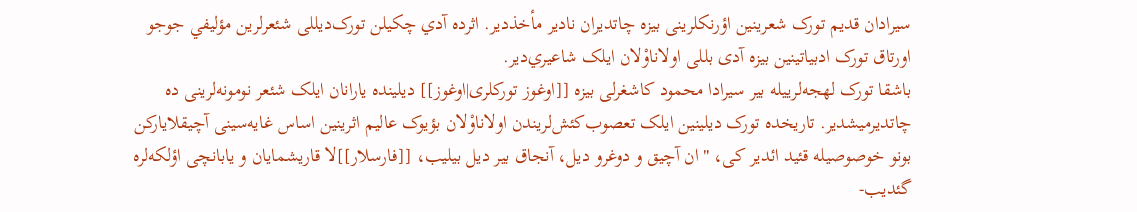سيرادان قديم تورک شعرينين اؤرنکلرينی بيزه چاتديران نادير مأخذدير. اثرده آدي چکيلن تورک‌ديللی شئعرلرين مؤليفي جوجو اورتاق تورک ادبياتينين بيزه آدی بللی اولاناوْلان ايلک شاعيري‌دير.
باشقا تورک لهجه‌لرييله بير سيرادا محمود کاشغرلی بيزه [[اوغوز تورکلری|اوغوز]] ديلينده يارانان ايلک شئعر نومونه‌لرينی ده چاتديرميشدير. تاريخده تورک ديلينين ايلک تعصوب‌کئش‌لريندن اولاناوْلان بؤيوک عاليم اثرينين اساس غایه‌سينی آچيقلايارکن بونو خوصوصيله قئيد ائدير کی، "ان آچيق و دوغرو ديل، آنجاق بير ديل بيليب، [[فارسلار]]لا قاريشمايان و يابانچی اؤلکه‌لره گئديب-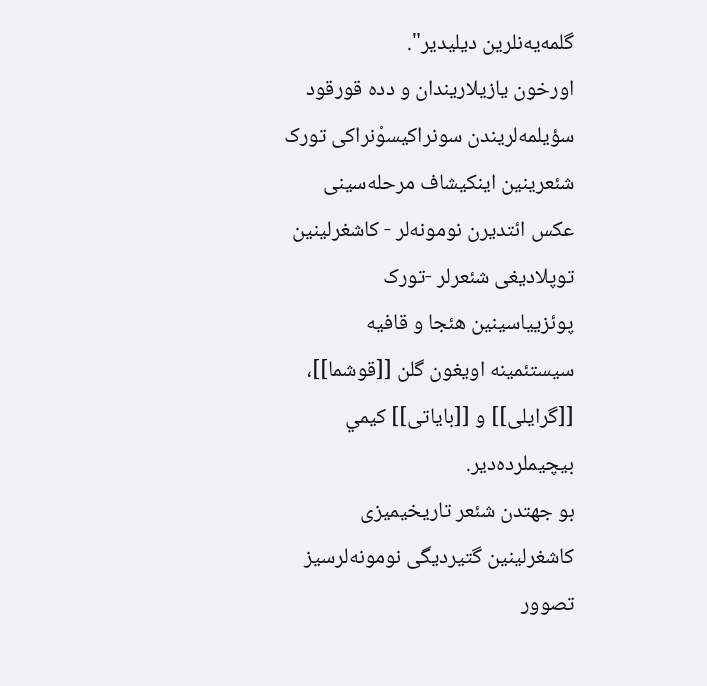گلمه‌يه‌نلرين ديليدير".
اورخون يازيلاريندان و دده قورقود سؤيلمه‌لريندن سونراکیسوْنراکی تورک شئعرينين اينکيشاف مرحله‌سينی عکس ائتديرن نومونه‌لر - کاشغرلينين توپلاديغی شئعرلر -تورک پوئزيياسينين هئجا و قافيه سيستئمينه اويغون گلن [[قوشما]]، [[گرايلی]] و [[بایاتی]] کيمي بيچیملرده‌دير.
بو جهتدن شئعر تاريخيميزی کاشغرلينين گتيرديگی نومونه‌لرسيز تصوور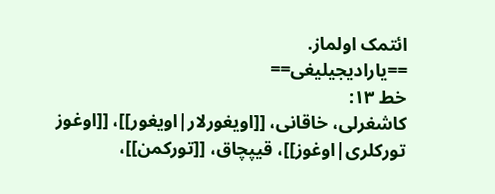ائتمک اولماز.
==ياراديجيليغی==
خط ۱۳:
کاشغرلی، خاقانی، [[اویغورلار|اويغور]]، [[اوغوز تورکلری|اوغوز]]، قيپچاق، [[تورکمن]]،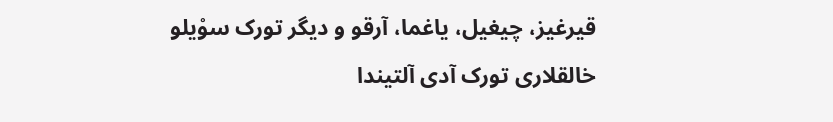قيرغيز، چيغيل، ياغما، آرقو و ديگر تورک سوْيلو خالقلاری تورک آدی آلتيندا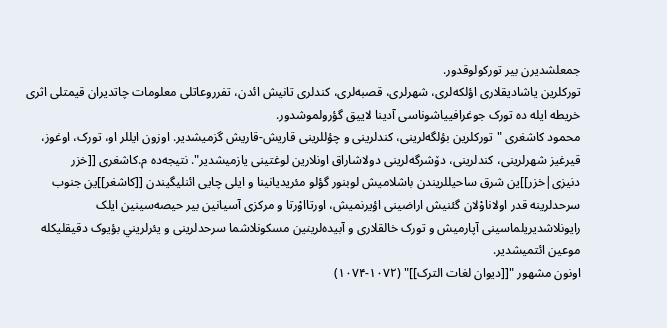جمعلشديرن بير تورکولوقدور.
تورکلرين ياشاديقلاری اؤلکه‌لری، شهرلری، قصبه‌لری، کندلری تانيش ائدن، تفرروعاتلی معلومات چاتديران قيمتلی اثری خريطه ايله ده تورک جوغرافيياشوناسی آدينا لاييق گؤرولموشدور.
محمود کاشغری "تورکلرين بؤلگه‌لرينی، کندلرينی و چؤللرينی قاريش-قاريش گزميشدير. اوزون ايللر او، تورک، اوغوز، قيرغيز شهرلرينی، کندلرينی، دۆشرگه‌لرينی دولاشاراق اونلارين لوغتينی يازميشدير". نتيجه‌ده م.کاشغری [[خزر دنیزی|خزر]]ين شرق ساحيللريندن باشلاميش لوبنور گؤلو مئريديانينا و ايلی چايی ائنليگيندن [[کاشغر]]ين جنوب سرحدلرينه قدر اولاناوْلان گئنيش اراضينی اؤيرنميش، اورتااوْرتا و مرکزی آسيانين بير حيصه‌سينين ايلک رايونلاشديريلماسينی آپارميش و تورک خالقلاری و آبيده‌لرينين مسکونلاشما سرحدلرينی و يئرلريني بؤيوک دقيقليکله موعين ائتميشدير.
اونون مشهور "[[دیوان لغات الترک]]" (۱۰۷۲-۱۰۷۴)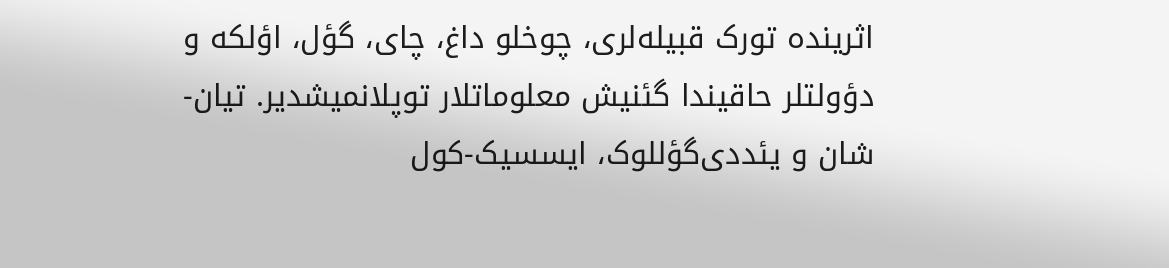اثرينده تورک قبيله‌لری، چوخلو داغ، چای، گؤل، اؤلکه و دؤولتلر حاقيندا گئنيش معلوماتلار توپلانميشدير. تيان-شان و يئددی‌گؤللوک، ايسسيک-کول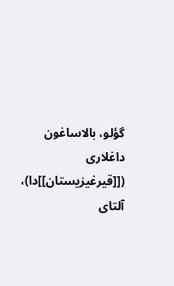گؤلو، بالاساغون داغلاری ([[قیرغیزیستان]]دا)، آلتای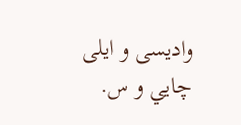واديسی و ايلی چايي و س.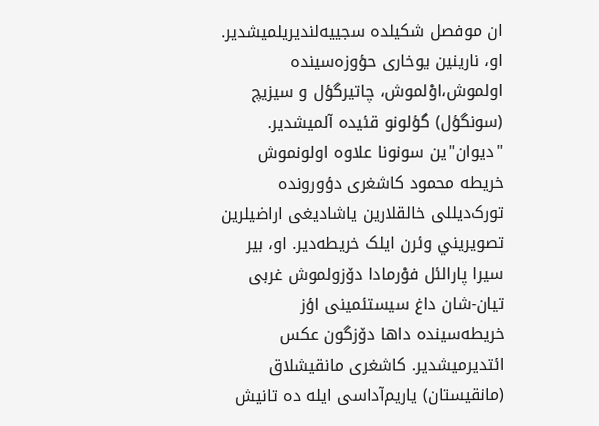ان موفصل شکيلده سجييه‌لنديريلميشدير. او، نارينين يوخاری حؤوزه‌سينده اولموش،اوْلموش، چاتيرگؤل و سيزيچ (سونگؤل) گؤلونو قئيده آلميشدير. "ديوان"ين سونونا علاوه اولونموش خريطه محمود کاشغری دؤورونده تورک‌ديللی خالقلارين ياشاديغی اراضيلرين تصويريني وئرن ايلک خريطه‌دير. او، بير سيرا پارالئل فوْرمادا دۆزولموش غربی تيان-شان داغ سيستئمينی اؤز خريطه‌سينده داها دۆزگون عکس ائتديرميشدير. کاشغری مانقيشلاق (مانقيستان) ياريم‌آداسی ايله ده تانيش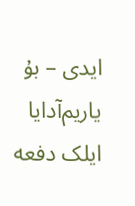ايدی – بۇ ياريم‌آدايا ايلک دفعه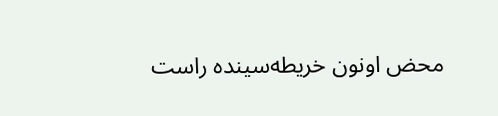محض اونون خريطه‌سينده راست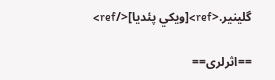گلينير.<ref>[ويکي پئديا]</ref>

==اثرلری==